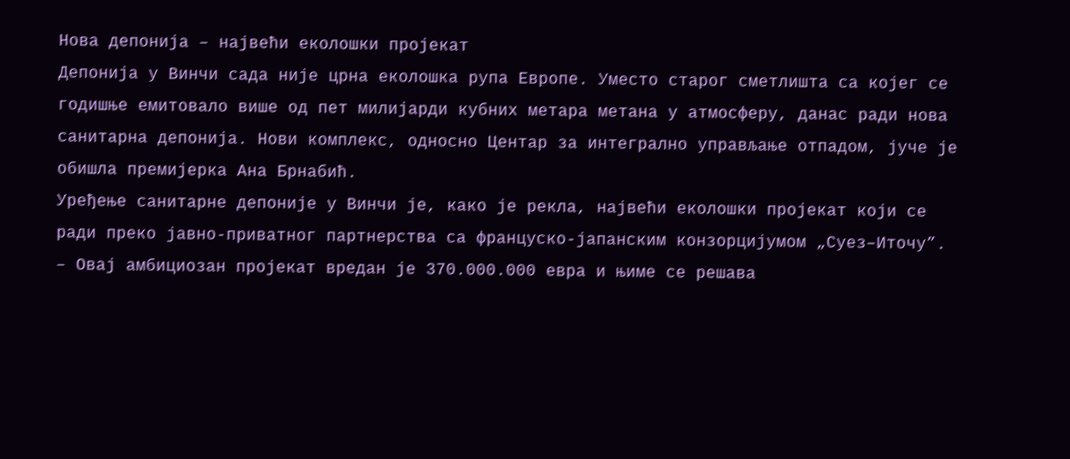Нова депонија – највећи еколошки пројекат
Депонија у Винчи сада није црна еколошка рупа Европе. Уместо старог сметлишта са којег се годишње емитовало више од пет милијарди кубних метара метана у атмосферу, данас ради нова санитарна депонија. Нови комплекс, односно Центар за интегрално управљање отпадом, јуче је обишла премијерка Ана Брнабић.
Уређење санитарне депоније у Винчи је, како је рекла, највећи еколошки пројекат који се ради преко јавно-приватног партнерства са француско-јапанским конзорцијумом „Суез–Иточу”.
– Овај амбициозан пројекат вредан је 370.000.000 евра и њиме се решава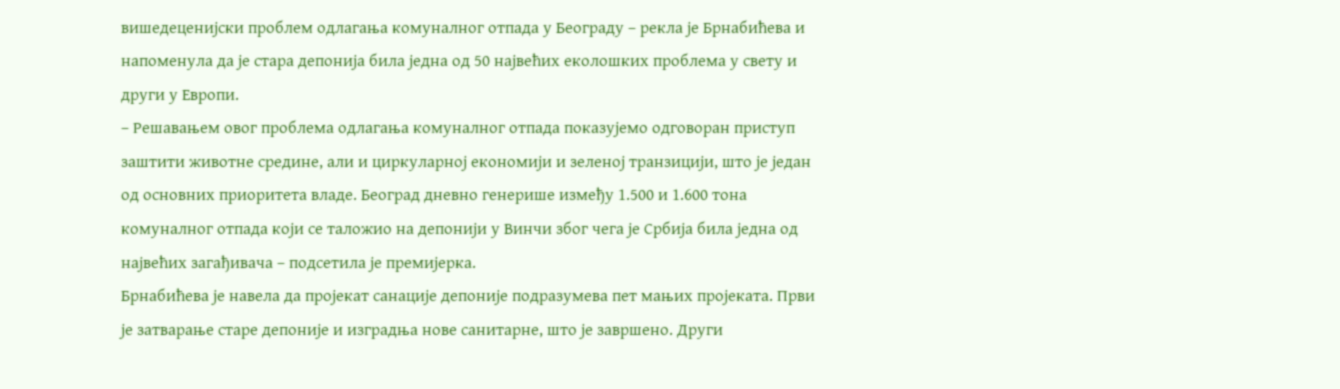вишедеценијски проблем одлагања комуналног отпада у Београду – рекла је Брнабићева и напоменула да је стара депонија била једна од 50 највећих еколошких проблема у свету и други у Европи.
– Решавањем овог проблема одлагања комуналног отпада показујемо одговоран приступ заштити животне средине, али и циркуларној економији и зеленој транзицији, што је један од основних приоритета владе. Београд дневно генерише између 1.500 и 1.600 тона комуналног отпада који се таложио на депонији у Винчи због чега је Србија била једна од највећих загађивача – подсетила је премијерка.
Брнабићева је навела да пројекат санације депоније подразумева пет мањих пројеката. Први је затварање старе депоније и изградња нове санитарне, што је завршено. Други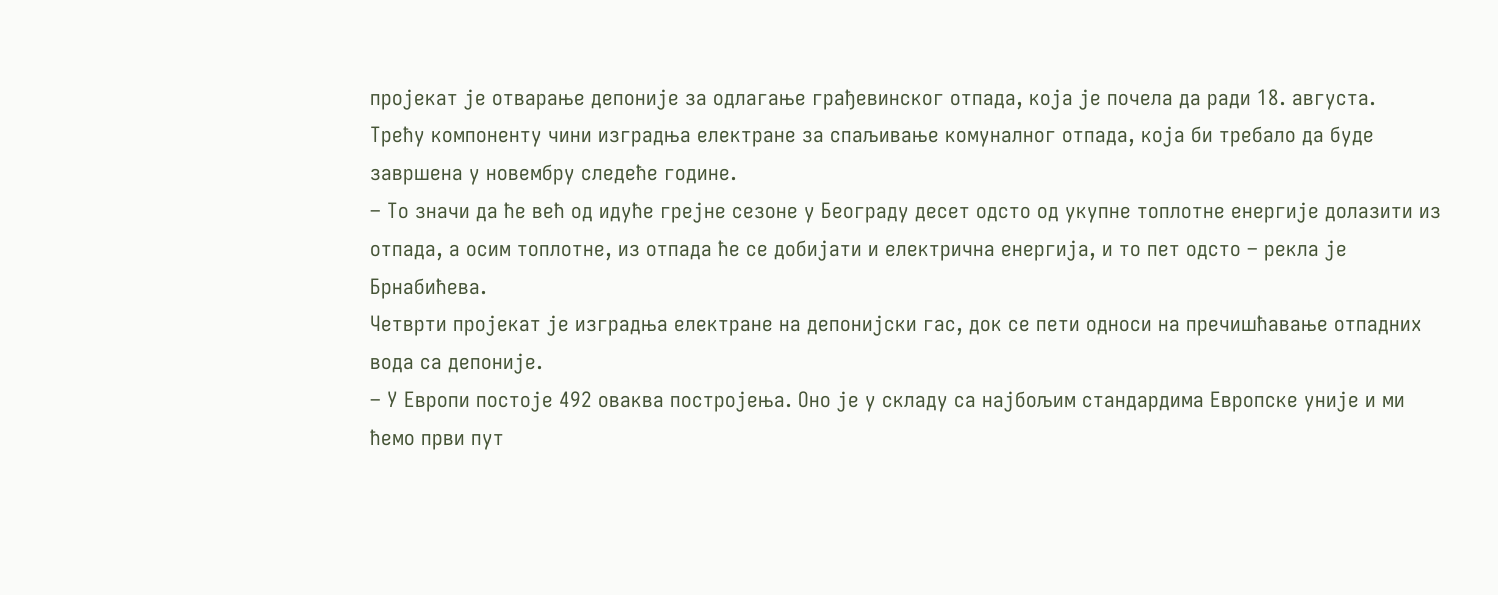пројекат је отварање депоније за одлагање грађевинског отпада, која је почела да ради 18. августа.
Трећу компоненту чини изградња електране за спаљивање комуналног отпада, која би требало да буде завршена у новембру следеће године.
– То значи да ће већ од идуће грејне сезоне у Београду десет одсто од укупне топлотне енергије долазити из отпада, а осим топлотне, из отпада ће се добијати и електрична енергија, и то пет одсто – рекла је Брнабићева.
Четврти пројекат је изградња електране на депонијски гас, док се пети односи на пречишћавање отпадних вода са депоније.
– У Европи постоје 492 оваква постројења. Оно је у складу са најбољим стандардима Европске уније и ми ћемо први пут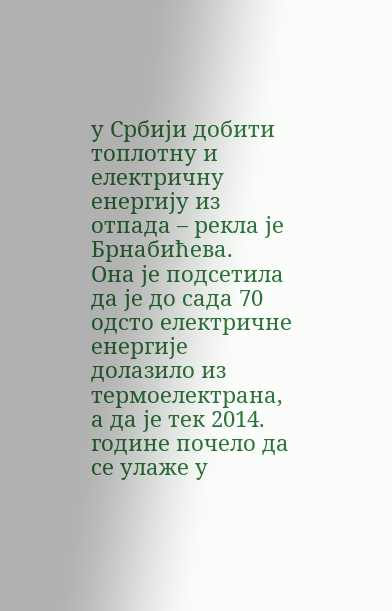у Србији добити топлотну и електричну енергију из отпада – рекла је Брнабићева.
Она је подсетила да је до сада 70 одсто електричне енергије долазило из термоелектрана, а да је тек 2014. године почело да се улаже у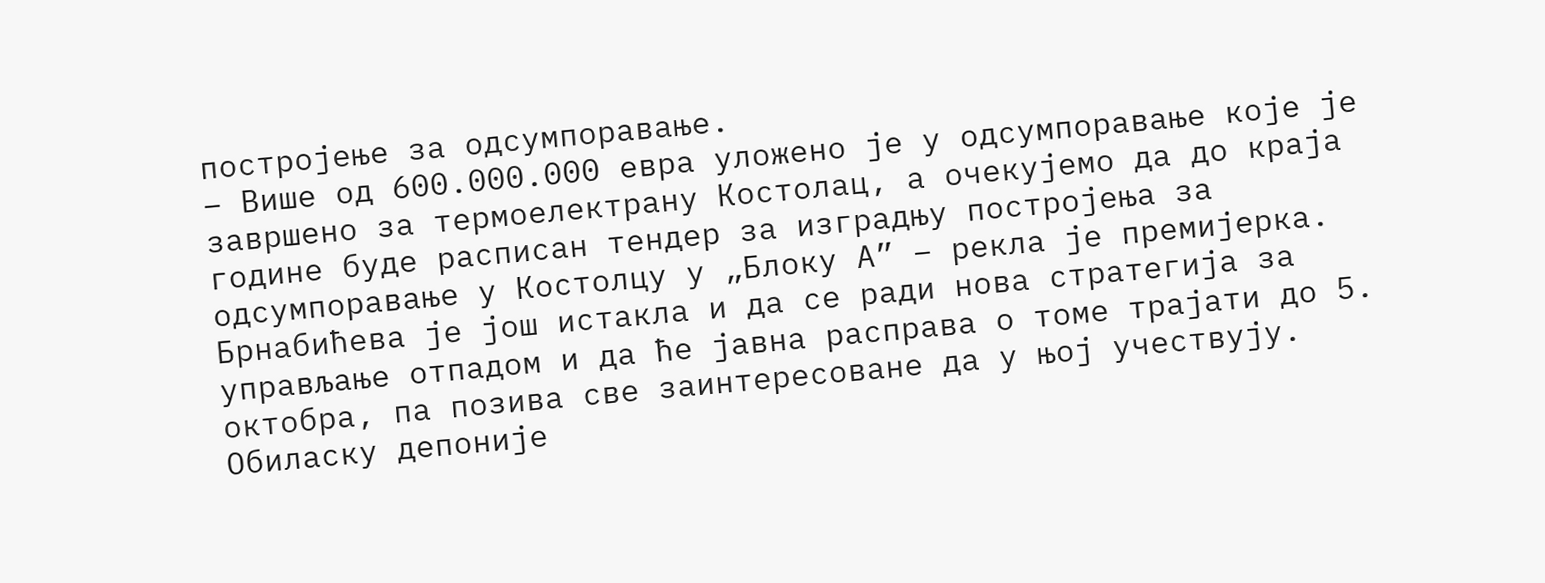постројење за одсумпоравање.
– Више од 600.000.000 евра уложено је у одсумпоравање које је завршено за термоелектрану Костолац, а очекујемо да до краја године буде расписан тендер за изградњу постројења за одсумпоравање у Костолцу у „Блоку А” – рекла је премијерка.
Брнабићева је још истакла и да се ради нова стратегија за управљање отпадом и да ће јавна расправа о томе трајати до 5. октобра, па позива све заинтересоване да у њоj учествују.
Обиласку депоније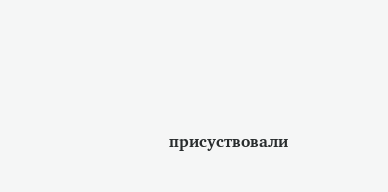присуствовали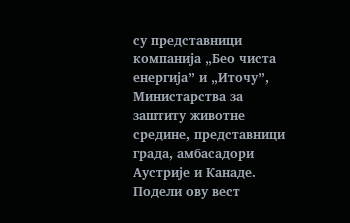су представници компанија „Бео чиста енергија” и „Иточу”, Министарства за заштиту животне средине, представници града, амбасадори Аустрије и Канаде.
Подели ову вест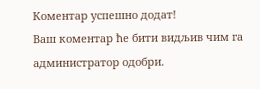Комeнтар успeшно додат!
Ваш комeнтар ћe бити видљив чим га администратор одобри.